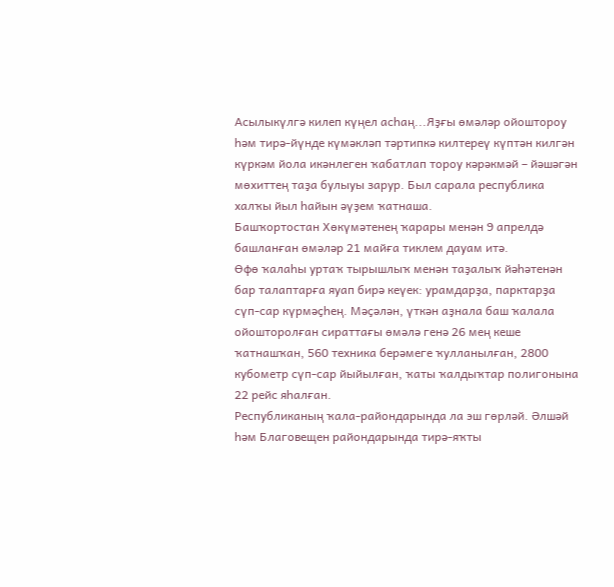Асылыкүлгә килеп күңел асһаң...Яҙғы өмәләр ойоштороу һәм тирә-йүнде күмәкләп тәртипкә килтереү күптән килгән күркәм йола икәнлеген ҡабатлап тороу кәрәкмәй – йәшәгән мөхиттең таҙа булыуы зарур. Был сарала республика халҡы йыл һайын әүҙем ҡатнаша.
Башҡортостан Хөкүмәтенең ҡарары менән 9 апрелдә башланған өмәләр 21 майға тиклем дауам итә.
Өфө ҡалаһы уртаҡ тырышлыҡ менән таҙалыҡ йәһәтенән бар талаптарға яуап бирә кеүек: урамдарҙа, парктарҙа сүп-сар күрмәҫһең. Мәҫәлән, үткән аҙнала баш ҡалала ойошторолған сираттағы өмәлә генә 26 мең кеше ҡатнашҡан, 560 техника берәмеге ҡулланылған, 2800 кубометр сүп-сар йыйылған, ҡаты ҡалдыҡтар полигонына 22 рейс яһалған.
Республиканың ҡала-райондарында ла эш гөрләй. Әлшәй һәм Благовещен райондарында тирә-яҡты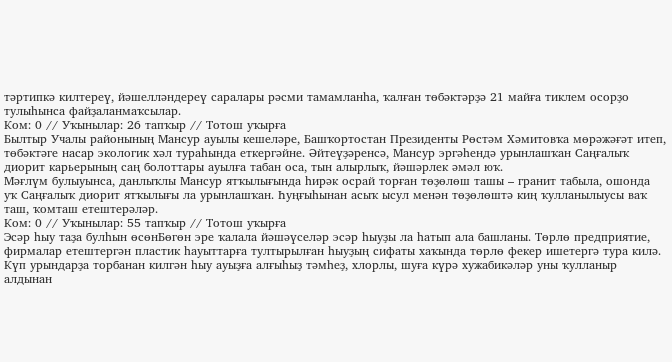тәртипкә килтереү, йәшелләндереү саралары рәсми тамамланһа, ҡалған төбәктәрҙә 21 майға тиклем осорҙо тулыһынса файҙаланмаҡсылар.
Ком: 0 // Уҡынылар: 26 тапҡыр // Тотош уҡырға
Былтыр Учалы районының Мансур ауылы кешеләре, Башҡортостан Президенты Рөстәм Хәмитовҡа мөрәжәғәт итеп, төбәктәге насар экологик хәл тураһында еткергәйне. Әйтеүҙәренсә, Мансур эргәһендә урынлашҡан Саңғалыҡ диорит карьерының саң болоттары ауылға табан оса, тын алырлыҡ, йәшәрлек әмәл юҡ.
Мәғлүм булыуынса, данлыҡлы Мансур ятҡылығында һирәк осрай торған төҙөлөш ташы – гранит табыла, ошонда уҡ Саңғалыҡ диорит ятҡылығы ла урынлашҡан. Һуңғыһынан асыҡ ысул менән төҙөлөштә киң ҡулланылыусы ваҡ таш, ҡомташ етештерәләр.
Ком: 0 // Уҡынылар: 55 тапҡыр // Тотош уҡырға
Эсәр һыу таҙа булһын өсөнБөгөн эре ҡалала йәшәүселәр эсәр һыуҙы ла һатып ала башланы. Төрлө предприятие, фирмалар етештергән пластик һауыттарға тултырылған һыуҙың сифаты хаҡында төрлө фекер ишетергә тура килә. Күп урындарҙа торбанан килгән һыу ауыҙға алғыһыҙ тәмһеҙ, хлорлы, шуға күрә хужабикәләр уны ҡулланыр алдынан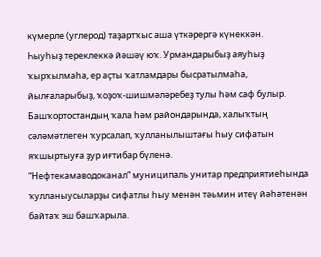күмерле (углерод) таҙартҡыс аша үткәрергә күнеккән.
Һыуһыҙ тереклеккә йәшәү юҡ. Урмандарыбыҙ аяуһыҙ ҡырҡылмаһа, ер аҫты ҡатламдары бысратылмаһа, йылғаларыбыҙ, ҡоҙоҡ-шишмәләребеҙ тулы һәм саф булыр. Башҡортостандың ҡала һәм райондарында, халыҡтың сәләмәтлеген ҡурсалап, ҡулланылыштағы һыу сифатын яҡшыртыуға ҙур иғтибар бүленә.
“Нефтекамаводоканал” муниципаль унитар предприятиеһында ҡулланыусыларҙы сифатлы һыу менән тәьмин итеү йәһәтенән байтаҡ эш башҡарыла.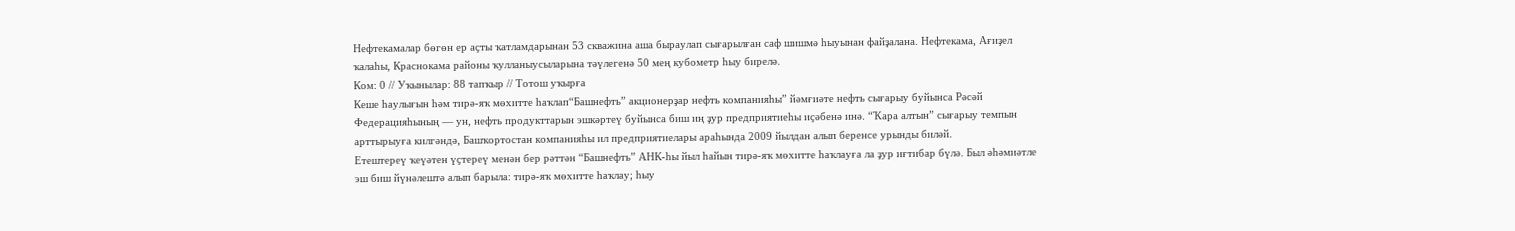Нефтекамалар бөгөн ер аҫты ҡатламдарынан 53 скважина аша быраулап сығарылған саф шишмә һыуынан файҙалана. Нефтекама, Ағиҙел ҡалаһы, Краснокама районы ҡулланыусыларына тәүлегенә 50 мең кубометр һыу бирелә.
Ком: 0 // Уҡынылар: 88 тапҡыр // Тотош уҡырға
Кеше һаулығын һәм тирә-яҡ мөхитте һаҡлап“Башнефть” акционерҙар нефть компанияһы” йәмғиәте нефть сығарыу буйынса Рәсәй Федерацияһының — ун, нефть продукттарын эшкәртеү буйынса биш иң ҙур предприятиеһы иҫәбенә инә. “Ҡара алтын” сығарыу темпын арттырыуға килгәндә, Башҡортостан компанияһы ил предприятиелары араһында 2009 йылдан алып беренсе урынды биләй.
Етештереү ҡеүәтен үҫтереү менән бер рәттән “Башнефть” АНК-һы йыл һайын тирә-яҡ мөхитте һаҡлауға ла ҙур иғтибар бүлә. Был әһәмиәтле эш биш йүнәлештә алып барыла: тирә-яҡ мөхитте һаҡлау; һыу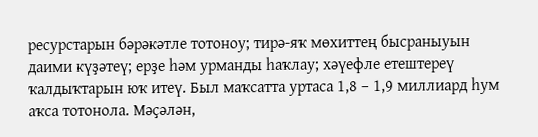ресурстарын бәрәкәтле тотоноу; тирә-яҡ мөхиттең бысраныуын даими күҙәтеү; ерҙе һәм урманды һаҡлау; хәүефле етештереү ҡалдыҡтарын юҡ итеү. Был маҡсатта уртаса 1,8 – 1,9 миллиард һум аҡса тотонола. Мәҫәлән,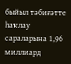быйыл тәбиғәтте һаҡлау сараларына 1,96 миллиард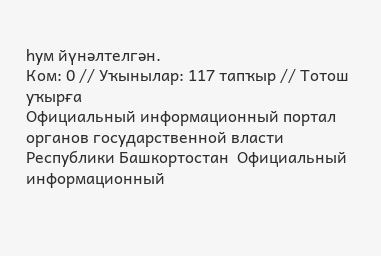һум йүнәлтелгән.
Ком: 0 // Уҡынылар: 117 тапҡыр // Тотош уҡырға
Официальный информационный портал органов государственной власти Республики Башкортостан  Официальный информационный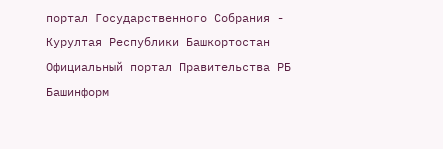портал Государственного Собрания - Курултая Республики Башкортостан  Официальный портал Правительства РБ  Башинформ